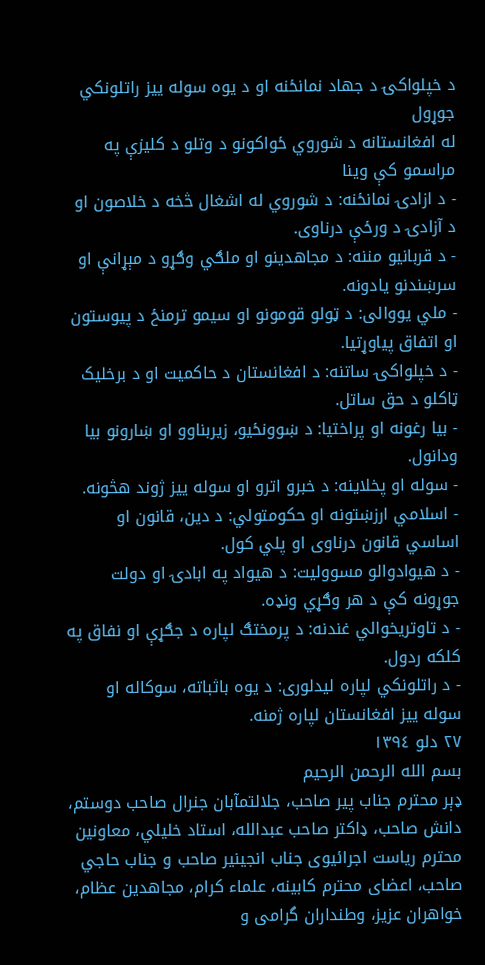د خپلواکۍ د جهاد نمانځنه او د یوه سوله ییز راتلونکي جوړول
له افغانستانه د شوروي ځواکونو د وتلو د کلیزې په مراسمو کې وینا
- د ازادۍ نمانځنه: د شوروي له اشغال څخه د خلاصون او د آزادۍ د ورځې درناوی.
- د قربانیو مننه: د مجاهدینو او ملګي وګړو د مېړانې او سرښندنو یادونه.
- ملي یووالی: د ټولو قومونو او سیمو ترمنځ د پیوستون او اتفاق پیاوړتیا.
- د خپلواکۍ ساتنه: د افغانستان د حاکمیت او د برخلیک ټاکلو د حق ساتل.
- بیا رغونه او پراختیا: د ښوونځیو، زیربناوو او ښارونو بیا ودانول.
- سوله او پخلاینه: د خبرو اترو او سوله ییز ژوند هڅونه.
- اسلامي ارزښتونه او حکومتولي: د دین، قانون او اساسي قانون درناوی او پلي کول.
- د هیوادوالو مسوولیت: د هیواد په ابادۍ او دولت جوړونه کې د هر وګړي ونډه.
- د تاوتریخوالي غندنه: د پرمختګ لپاره د جګړې او نفاق په کلکه ردول.
- د راتلونکي لپاره لیدلوری: د یوه باثباته، سوکاله او سوله ییز افغانستان لپاره ژمنه.
٢٧ دلو ١٣٩٤
بسم الله الرحمن الرحیم
ډېر محترم جناب پیر صاحب، جلالتمآبان جنرال صاحب دوستم، دانش صاحب، ډاکتر صاحب عبدالله، استاد خلیلي، معاونین محترم ریاست اجرائیوی جناب انجینیر صاحب و جناب حاجي صاحب، اعضای محترم کابینه، علماء کرام، مجاهدین عظام، خواهران عزیز، وطنداران گرامی و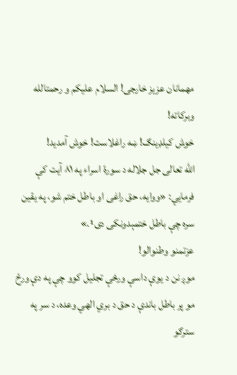مهمانان عزیز خارجی! السلام علیکم و رحمتالله وبرکاته!
خوش کیلډینګ! ښه راغلاست! خوش آمدید!
الله تعالی جل جلاله د سورۀ اسراء په ٨١ آیت کې فرمایي: «ووایه، حق راغی او باطل ختم شو، په یقین سره چې باطل ختمېدونکی دی¹.»
عزتمنو وطنوالو!
موږ نن د يوې داسې ورځې تجلیل کوو چې په دې ورځ مو پر باطل باندې د حق د بري الهي وعده، د سر په سترګو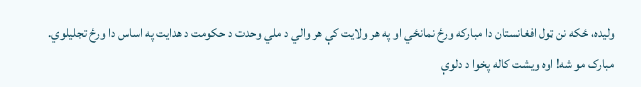ولیده، ځکه نن ټول افغانستان دا مبارکه ورځ نمانځي او په هر ولایت کې هر والي د ملي وحدت د حکومت د هدایت په اساس دا ورځ تجلیلوي. مبارک مو شه! اوه ویشت کاله پخوا د دلوې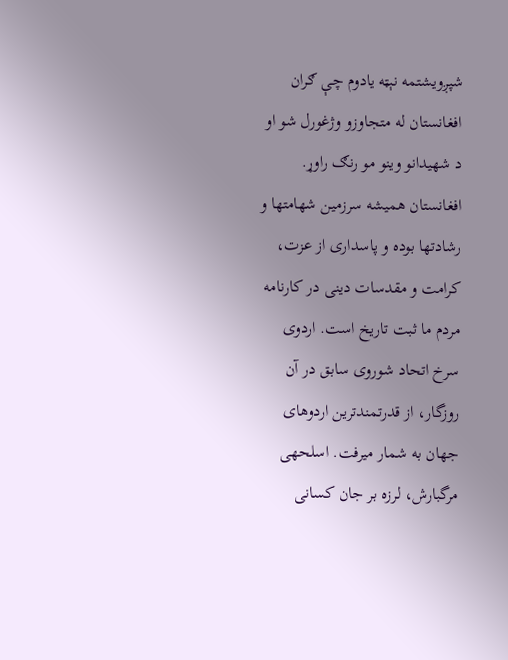شپږویشتمه نېټه یادوم چې ګران افغانستان له متجاوزو وژغورل شو او د شهیدانو وینو مو رنګ راوړ.
افغانستان همیشه سرزمین شهامتها و رشادتها بوده و پاسداری از عزت، کرامت و مقدسات دینی در کارنامه مردم ما ثبت تاریخ است. اردوی سرخ اتحاد شوروی سابق در آن روزگار، از قدرتمندترین اردوهای جهان به شمار میرفت. اسلحهی مرگبارش، لرزه بر جان کسانی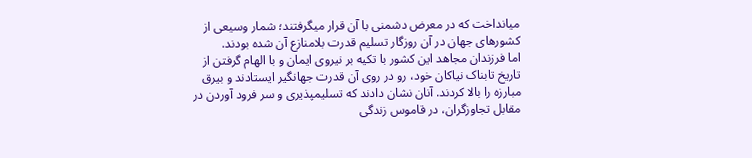میانداخت که در معرض دشمنی با آن قرار میگرفتند؛ شمار وسیعی از کشورهای جهان در آن روزگار تسلیم قدرت بلامنازع آن شده بودند.
اما فرزندان مجاهد این کشور با تکیه بر نیروی ایمان و با الهام گرفتن از تاریخ تابناک نیاکان خود، رو در روی آن قدرت جهانگیر ایستادند و بیرق مبارزه را بالا کردند. آنان نشان دادند که تسلیمپذیری و سر فرود آوردن در مقابل تجاوزگران، در قاموس زندگی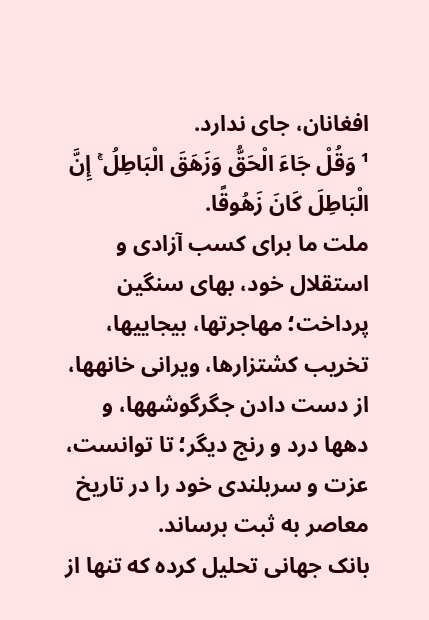افغانان، جای ندارد.
¹ وَقُلْ جَاءَ الْحَقُّ وَزَهَقَ الْبَاطِلُ ۚ إِنَّ الْبَاطِلَ كَانَ زَهُوقًا.
ملت ما برای کسب آزادی و استقلال خود، بهای سنگین پرداخت؛ مهاجرتها، بیجاییها، تخریب کشتزارها، ویرانی خانهها، از دست دادن جگرگوشهها، و دهها درد و رنج دیگر؛ تا توانست، عزت و سربلندی خود را در تاریخ معاصر به ثبت برساند.
بانک جهانی تحلیل کرده که تنها از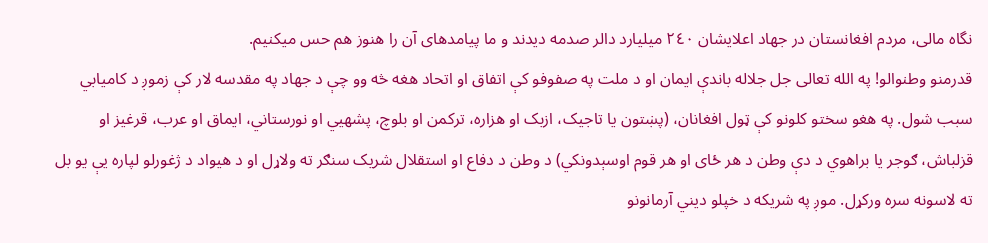نگاه مالی، مردم افغانستان در جهاد اعلایشان ٢٤٠ میلیارد دالر صدمه دیدند و ما پیامدهای آن را هنوز هم حس میکنیم.
قدرمنو وطنوالو! په الله تعالی جل جلاله باندې ایمان او د ملت په صفوفو کې اتفاق او اتحاد هغه څه وو چې د جهاد په مقدسه لار کې زموږ د کامیابي سبب شول. په هغو سختو کلونو کې ټول افغانان، (پښتون یا تاجیک، ازبک او هزاره، ترکمن او بلوچ، پشهيي او نورستاني، ایماق او عرب، قرغیز او قزلباش، ګوجر یا براهوي د دې وطن د هر ځای او هر قوم اوسېدونکي) د وطن د دفاع او استقلال شریک سنګر ته ولاړل او د هیواد د ژغورلو لپاره یې یو بل ته لاسونه سره ورکړل. موږ په شریکه د خپلو دیني آرمانونو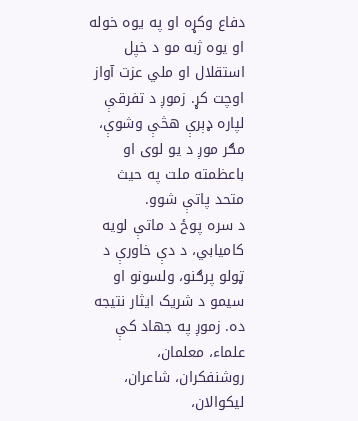دفاع وکړه او په یوه خوله او یوه ژبه مو د خپل استقلال او ملي عزت آواز اوچت کړ. زموږ د تفرقې لپاره ډېرې هڅې وشوې، مګر موږ د یو لوی او باعظمته ملت په حیث متحد پاتې شوو.
د سره پوځ د ماتې لویه کامیابي، د دې خاورې د ټولو پرګنو، ولسونو او سیمو د شریک ایثار نتیجه ده. زموږ په جهاد کې علماء، معلمان، روشنفکران، شاعران، لیکوالان،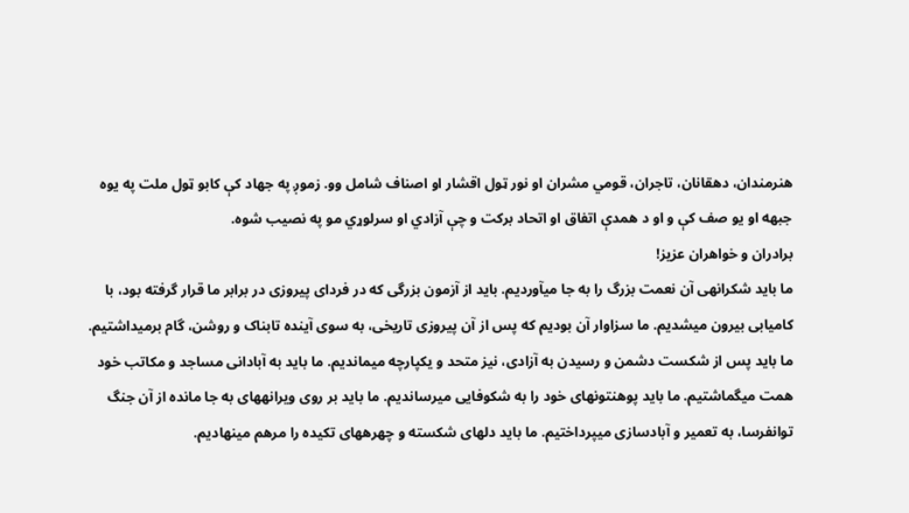هنرمندان، دهقانان، تاجران، قومي مشران او نور ټول اقشار او اصناف شامل وو. زموږ په جهاد کې کابو ټول ملت په یوه جبهه او یو صف کې و او د همدې اتفاق او اتحاد برکت و چې آزادي او سرلوړي مو په نصیب شوه.
برادران و خواهران عزیز!
ما باید شکرانهی آن نعمت بزرگ را به جا میآوردیم. باید از آزمون بزرگی که در فردای پیروزی در برابر ما قرار گرفته بود، با کامیابی بیرون میشدیم. ما سزاوار آن بودیم که پس از آن پیروزی تاریخی، به سوی آینده تابناک و روشن، گام برمیداشتیم. ما باید پس از شکست دشمن و رسیدن به آزادی، نیز متحد و یکپارچه میماندیم. ما باید به آبادانی مساجد و مکاتب خود همت میگماشتیم. ما باید پوهنتونهای خود را به شکوفایی میرساندیم. ما باید بر روی ویرانههای به جا مانده از آن جنگ توانفرسا، به تعمیر و آبادسازی میپرداختیم. ما باید دلهای شکسته و چهرههای تکیده را مرهم مینهادیم.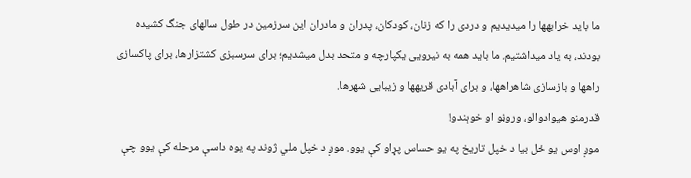ما باید خرابهها را میدیدیم و دردی را که زنان، کودکان، پدران و مادران این سرزمین در طول سالهای جنگ کشیده بودند، به یاد میداشتیم. ما باید همه به نیرویی یکپارچه و متحد بدل میشدیم؛ برای سرسبزی کشتزارها، برای پاکسازی راهها و بازسازی شاهراهها، و برای آبادی قریهها و زیبایی شهرها.
قدرمنو هیوادوالو، وروڼو او خوېندو!
موږ اوس یو ځل بیا د خپل تاریخ په یو حساس پړاو کې یوو. موږ د خپل ملي ژوند په یوه داسې مرحله کې یوو چې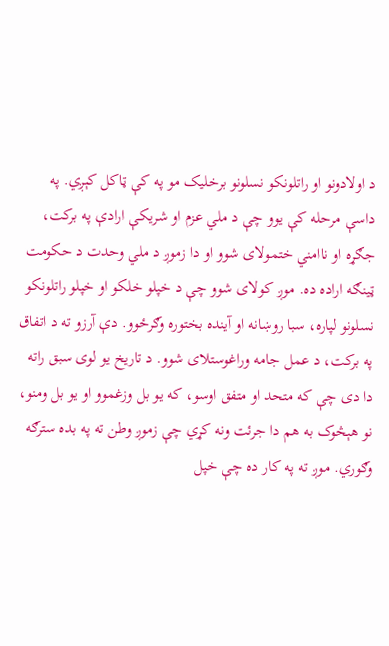د اولادونو او راتلونکو نسلونو برخلیک مو په کې ټاکل کېږي. په داسې مرحله کې یوو چې د ملي عزم او شریکې ارادې په برکت، جګړه او ناامني ختمولای شوو او دا زموږ د ملي وحدت د حکومت ټینګه اراده ده. موږ کولای شوو چې د خپلو خلکو او خپلو راتلونکو نسلونو لپاره، سبا روښانه او آینده بختوره وګرځوو. دې آرزو ته د اتفاق په برکت، د عمل جامه وراغوستلای شوو. د تاریخ یو لوی سبق راته دا دی چې که متحد او متفق اوسو، که یو بل وزغموو او یو بل ومنو، نو هېڅوک به هم دا جرئت ونه کړي چې زموږ وطن ته په بده سترګه وګوري. موږ ته په کار ده چې خپل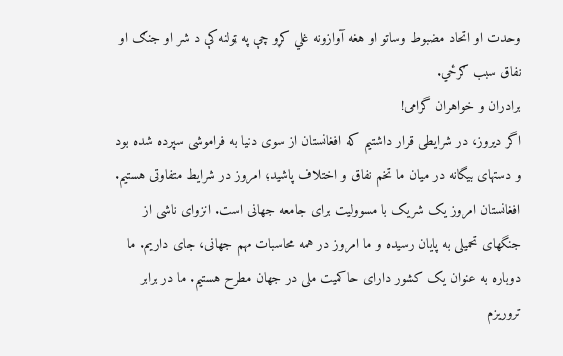وحدت او اتحاد مضبوط وساتو او هغه آوازونه غلي کړو چې په ټولنه کې د شر او جنګ او نفاق سبب ګرځي.
برادران و خواهران گرامی!
اگر دیروز، در شرایطی قرار داشتیم که افغانستان از سوی دنیا به فراموشی سپرده شده بود و دستهای بیگانه در میان ما تخم نفاق و اختلاف پاشید؛ امروز در شرایط متفاوتی هستیم. افغانستان امروز یک شریک با مسوولیت برای جامعه جهانی است. انزوای ناشی از جنگهای تحمیلی به پایان رسیده و ما امروز در همه محاسبات مهم جهانی، جای داریم. ما دوباره به عنوان یک کشور دارای حاکمیت ملی در جهان مطرح هستیم. ما در برابر تروریزم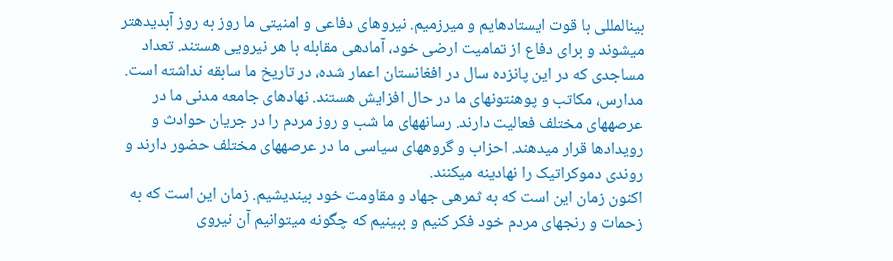بینالمللی با قوت ایستادهایم و میرزمیم. نیروهای دفاعی و امنیتی ما روز به روز آبدیدهتر میشوند و برای دفاع از تمامیت ارضی خود، آمادهی مقابله با هر نیرویی هستند. تعداد مساجدی که در این پانزده سال در افغانستان اعمار شده، در تاریخ ما سابقه نداشته است. مدارس، مکاتب و پوهنتونهای ما در حال افزایش هستند. نهادهای جامعه مدنی ما در عرصههای مختلف فعالیت دارند. رسانههای ما شب و روز مردم را در جریان حوادث و رویدادها قرار میدهند. احزاب و گروههای سیاسی ما در عرصههای مختلف حضور دارند و روندی دموکراتیک را نهادینه میکنند.
اکنون زمان این است که به ثمرهی جهاد و مقاومت خود بیندیشیم. زمان این است که به زحمات و رنجهای مردم خود فکر کنیم و ببینیم که چگونه میتوانیم آن نیروی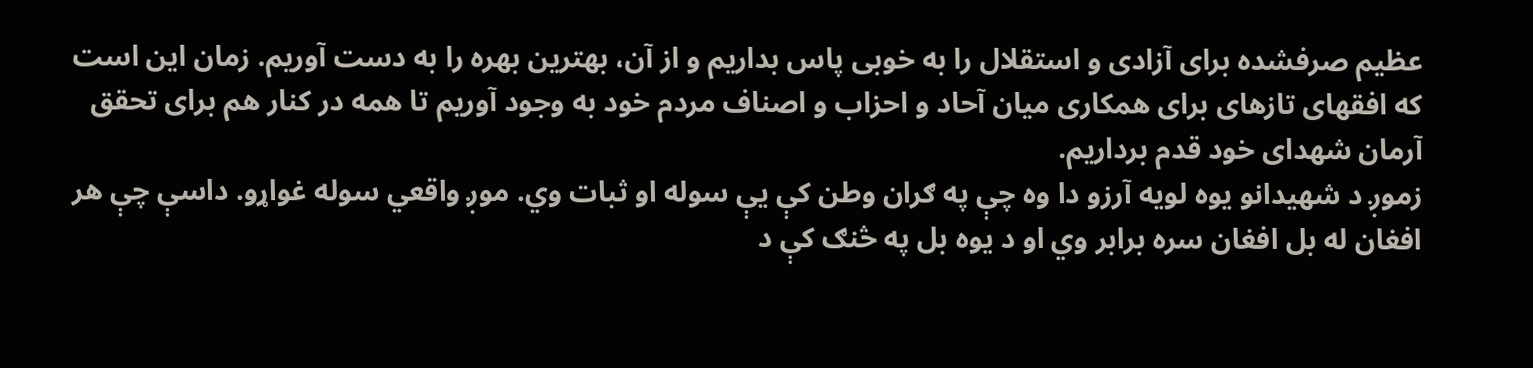عظیم صرفشده برای آزادی و استقلال را به خوبی پاس بداریم و از آن، بهترین بهره را به دست آوریم. زمان این است که افقهای تازهای برای همکاری میان آحاد و احزاب و اصناف مردم خود به وجود آوریم تا همه در کنار هم برای تحقق آرمان شهدای خود قدم برداریم.
زموږ د شهیدانو یوه لویه آرزو دا وه چې په ګران وطن کې یې سوله او ثبات وي. موږ واقعي سوله غواړو. داسې چې هر افغان له بل افغان سره برابر وي او د یوه بل په څنګ کې د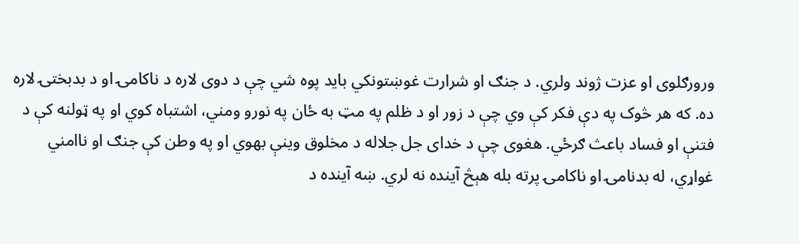ورورګلوی او عزت ژوند ولري. د جنګ او شرارت غوښتونکي باید پوه شي چې د دوی لاره د ناکامۍ او د بدبختۍ لاره ده. که هر څوک په دې فکر کې وي چې د زور او د ظلم په مټ به ځان په نورو ومني، اشتباه کوي او په ټولنه کې د فتنې او فساد باعث ګرځي. هغوی چې د خدای جل جلاله د مخلوق وینې بهوي او په وطن کې جنګ او ناامني غواړي، له بدنامۍ او ناکامۍ پرته بله هېڅ آینده نه لري. ښه آینده د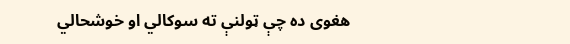هغوی ده چې ټولنې ته سوکالي او خوشحالي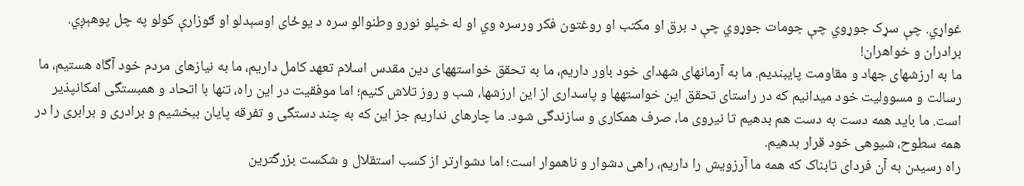غواړي. چې سړک جوړوي چې جومات جوړوي چې د برق او مکتب او روغتون فکر ورسره وي او له خپلو نورو وطنوالو سره د یوځای اوسېدلو او ګوزارې کولو په چل پوهېږي.
برادران و خواهران!
ما به ارزشهای جهاد و مقاومت پایبندیم. ما به آرمانهای شهدای خود باور داریم، ما به تحقق خواستههای دین مقدس اسلام تعهد کامل داریم، ما به نیازهای مردم خود آگاه هستیم، ما رسالت و مسوولیت خود میدانیم که در راستای تحقق این خواستهها و پاسداری از این ارزشها، شب و روز تلاش کنیم؛ اما موفقیت در این راه، تنها با اتحاد و همبستگی امکانپذیر است. ما باید همه دست به دست هم بدهیم تا نیروی ما، صرف همکاری و سازندگی شود. ما چارهای نداریم جز این که به چند دستگی و تفرقه پایان ببخشیم و برادری و برابری را در همه سطوح، شیوهی خود قرار بدهیم.
راه رسیدن به آن فردای تابناک که همه ما آرزویش را داریم، راهی دشوار و ناهموار است؛ اما دشوارتر از کسب استقلال و شکست بزرگترین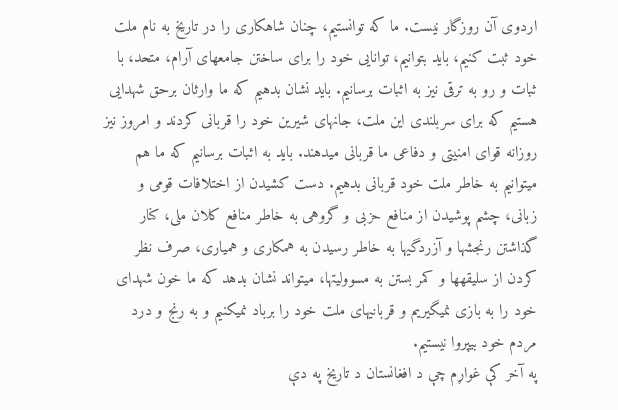اردوی آن روزگار نیست. ما که توانستیم، چنان شاهکاری را در تاریخ به نام ملت خود ثبت کنیم، باید بتوانیم، توانایی خود را برای ساختن جامعهای آرام، متحد، با ثبات و رو به ترقی نیز به اثبات برسانیم. باید نشان بدهیم که ما وارثان برحق شهدایی هستیم که برای سربلندی این ملت، جانهای شیرین خود را قربانی کردند و امروز نیز روزانه قوای امنیتی و دفاعی ما قربانی میدهند. باید به اثبات برسانیم که ما هم میتوانیم به خاطر ملت خود قربانی بدهیم. دست کشیدن از اختلافات قومی و زبانی، چشم پوشیدن از منافع حزبی و گروهی به خاطر منافع کلان ملی، کنار گذاشتن رنجشها و آزردگیها به خاطر رسیدن به همکاری و همیاری، صرف نظر کردن از سلیقهها و کمر بستن به مسوولیتها، میتواند نشان بدهد که ما خون شهدای خود را به بازی نمیگیریم و قربانیهای ملت خود را برباد نمیکنیم و به رنج و درد مردم خود بیپروا نیستیم.
په آخر کې غواړم چې د افغانستان د تاریخ په دې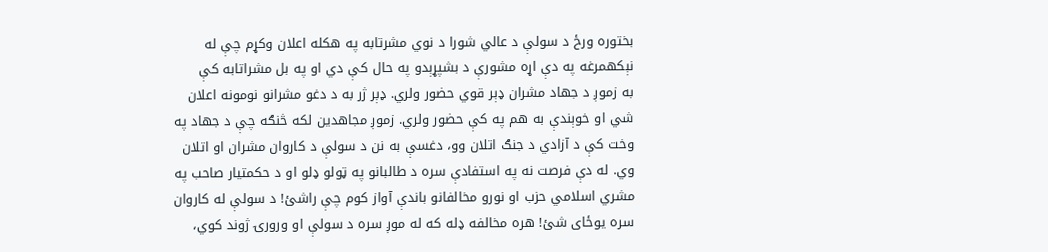بختوره ورځ د سولې د عالي شورا د نوي مشرتابه په هکله اعلان وکړم چې له نېکهمرغه په دې اړه مشورې د بشپړېدو په حال کې دي او په بل مشراتابه کې
به زموږ د جهاد مشران ډېر قوي حضور ولري. ډېر ژر به د دغو مشرانو نومونه اعلان شي او خوېندې به هم په کې حضور ولري. زموږ مجاهدین لکه څنګه چې د جهاد په وخت کې د آزادي د جنګ اتلان وو، دغسې به نن د سولې د کاروان مشران او اتلان وي. له دې فرصت نه په استفادې سره د طالبانو په ټولو ډلو او د حکمتیار صاحب په مشري اسلامي حزب او نورو مخالفانو باندې آواز کوم چې راشئ! د سولې له کاروان سره یوځای شئ! هره مخالفه ډله که له موږ سره د سولې او ورورۍ ژوند کوي،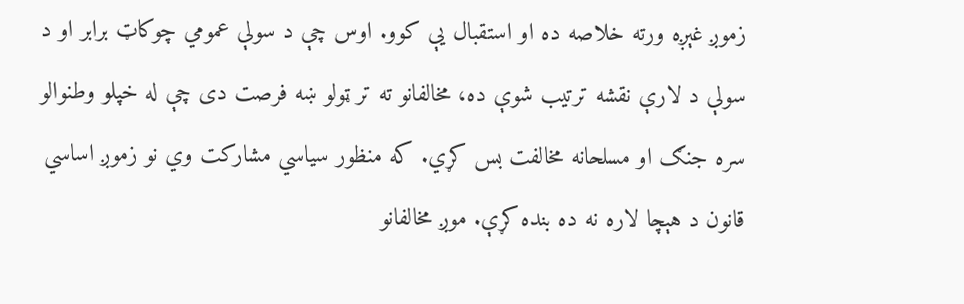زموږ غېږه ورته خلاصه ده او استقبال یې کوو. اوس چې د سولې عمومي چوکاټ برابر او د سولې د لارې نقشه ترتیب شوې ده، مخالفانو ته تر ټولو ښه فرصت دی چې له خپلو وطنوالو سره جنګ او مسلحانه مخالفت بس کړي. که منظور سیاسي مشارکت وي نو زموږ اساسي قانون د هېچا لاره نه ده بنده کړې. موږ مخالفانو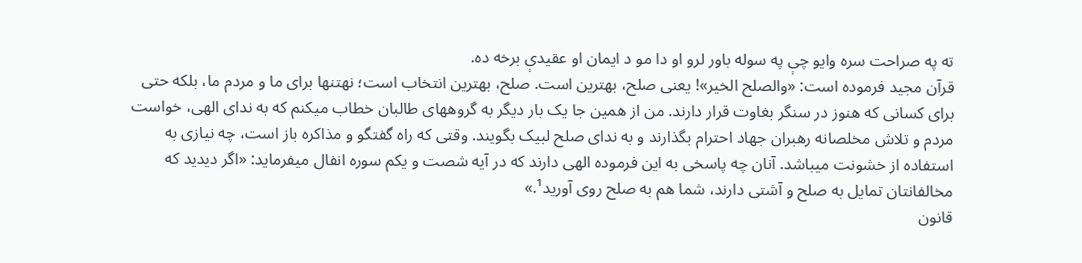ته په صراحت سره وایو چې په سوله باور لرو او دا مو د ایمان او عقیدې برخه ده.
قرآن مجید فرموده است: «والصلح الخیر»! یعنی صلح، بهترین است. صلح، بهترین انتخاب است؛ نهتنها برای ما و مردم ما، بلکه حتی برای کسانی که هنوز در سنگر بغاوت قرار دارند. من از همین جا یک بار دیگر به گروههای طالبان خطاب میکنم که به ندای الهی، خواست مردم و تلاش مخلصانه رهبران جهاد احترام بگذارند و به ندای صلح لبیک بگویند. وقتی که راه گفتگو و مذاکره باز است، چه نیازی به استفاده از خشونت میباشد. آنان چه پاسخی به این فرموده الهی دارند که در آیه شصت و یکم سوره انفال میفرماید: «اگر دیدید که مخالفانتان تمایل به صلح و آشتی دارند، شما هم به صلح روی آورید¹.»
قانون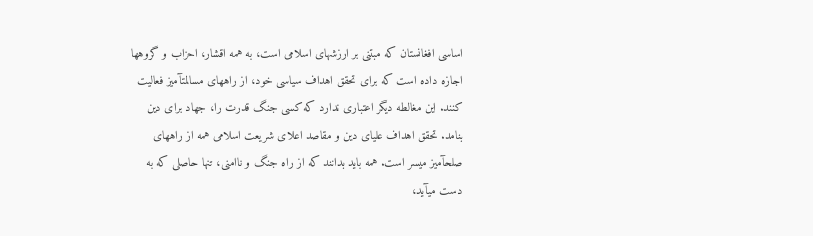اساسی افغانستان که مبتنی بر ارزشهای اسلامی است، به همه اقشار، احزاب و گروهها اجازه داده است که برای تحقق اهداف سیاسی خود، از راههای مسالمتآمیز فعالیت کنند. این مغالطه دیگر اعتباری ندارد که کسی جنگ قدرت را، جهاد برای دین بنامد. تحقق اهداف علیای دین و مقاصد اعلای شریعت اسلامی همه از راههای صلحآمیز میسر است. همه باید بدانند که از راه جنگ و ناامنی، تنها حاصلی که به دست میآید،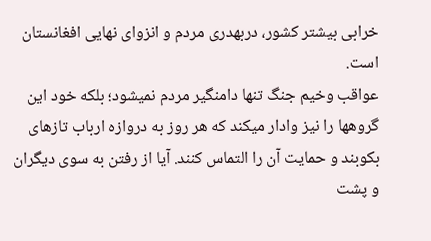خرابی بیشتر کشور، دربهدری مردم و انزوای نهایی افغانستان است.
عواقب وخیم جنگ تنها دامنگیر مردم نمیشود؛ بلکه خود این گروهها را نیز وادار میکند که هر روز به دروازه ارباب تازهای بکوبند و حمایت آن را التماس کنند. آیا از رفتن به سوی دیگران و پشت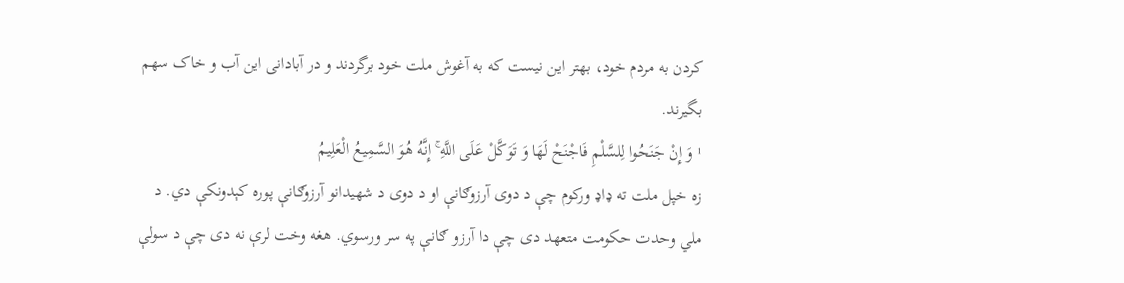کردن به مردم خود، بهتر این نیست که به آغوش ملت خود برگردند و در آبادانی این آب و خاک سهم بگیرند.
¹ وَ إِنْ جَنَحُوا لِلسَّلْمِ فَاجْنَحْ لَهَا وَ تَوَكَّلْ عَلَى اللَّهِ ۚ إِنَّهُ هُوَ السَّمِيعُ الْعَلِيمُ
زه خپل ملت ته ډاډ ورکوم چې د دوی آرزوګانې او د دوی د شهیدانو آرزوګانې پوره کېدونکې دي. د ملي وحدت حکومت متعهد دی چې دا آرزو ګانې په سر ورسوي. هغه وخت لرې نه دی چې د سولې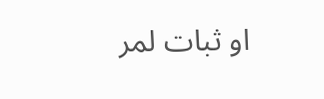او ثبات لمر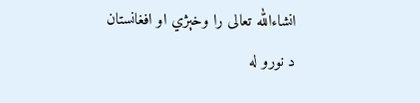انشاءالله تعالی را وخېژي او افغانستان د نورو له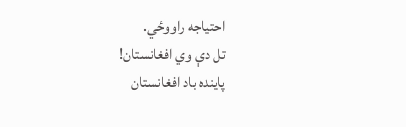احتیاجه راووځي.
تل دې وي افغانستان!
پاینده باد افغانستان